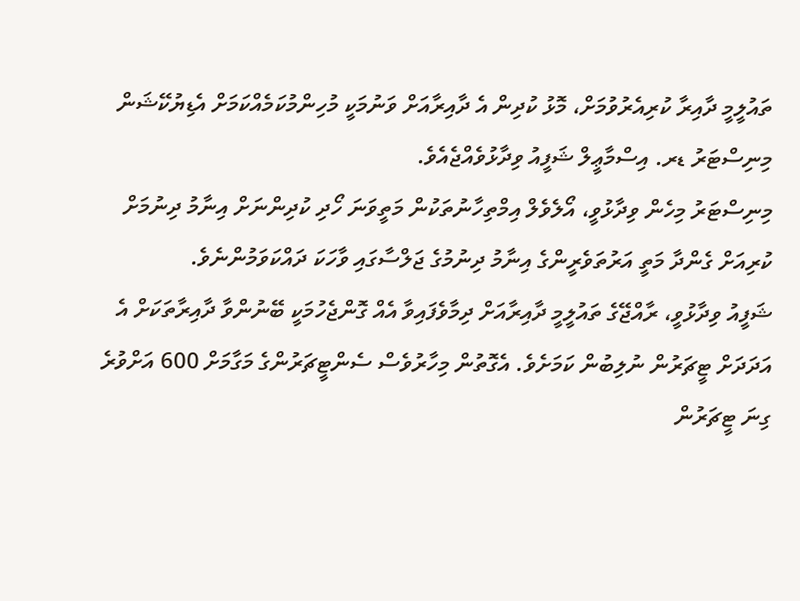ތައުލީމީ ދާއިރާ ކުރިއެރުވުމަށް، މޮޅު ކުދިން އެ ދާއިރާއަށް ވަނުމަކީ މުހިންމުކަމެއްކަމަށް އެޑިޔުކޭޝަން މިނިސްޓަރު ޑރ. އިސްމާޢީލް ޝަފީއު ވިދާޅުވެއްޖެއެވެ.
މިނިސްޓަރު މިހެން ވިދާޅުވީ، އޯލެވެލް އިމްތިހާނުތަކުން މަތީވަނަ ހޯދި ކުދިންނަށް އިނާމު ދިނުމަށް ކުރިއަށް ގެންދާ މަތީ އަރުތަވެރީންގެ އިނާމު ދިނުމުގެ ޖަލްސާގައި ވާހަކަ ދައްކަވަމުންނެވެ.
ޝަފީއު ވިދާޅުވީ، ރާއްޖޭގެ ތައުލީމީ ދާއިރާއަށް ދިމާވެފައިވާ އެއް ގޮންޖެހުމަކީ ބޭނުންވާ ދާއިރާތަކަށް އެ އަދަދަށް ޓީޗަރުން ނުލިބުން ކަމަށެވެ. އެގޮތުން މިހާރުވެސް ސެންޓީޗަރުންގެ މަގާމަށް 600 އަށްވުރެ ގިނަ ޓީޗަރުން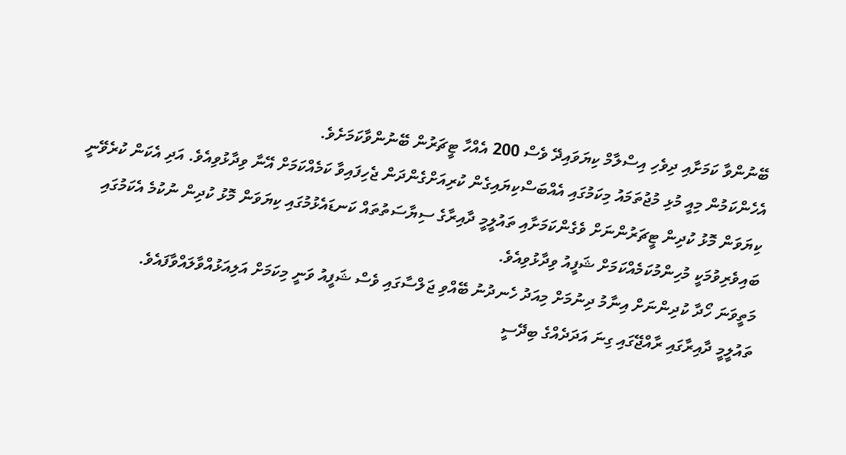ބޭނުންވާ ކަމަށާއި ދިވެހި އިސްލާމް ކިޔަވައިދޭ ވެސް 200 އެއްހާ ޓީޗަރުން ބޭނުންވާކަމަށެވެ.
އެހެންކަމުން މިއީ މުޅި މުޖުތަމައު މިކަމުގައި އެއްބަސްކިޔައިގެން ކުރިއަށްގެންދަން ޖެހިފައިވާ ކަމެއްކަމަށް އޭނާ ވިދާޅުވިއެވެ. އަދި އެކަން ކުރެވޭނީ ކިޔަވަން މޮޅު ކުދިން ޓީޗަރުންނަށް ވެގެންކަމަށާއި ތައުލީމީ ދާއިރާގެ ސިޔާސަތުތައް ކަނޑައެޅުމުގައި ކިޔަވަން މޮޅު ކުދިން ނުކުމެ އެކަމުގައި ބައިވެރިވުމަކީ މުހިންމުކަމެއްކަމަށް ޝަފީއު ވިދާޅުވިއެވެ.
މަތީވަނަ ހޯދާ ކުދިންނަށް އިނާމު ދިނުމަށް މިއަދު ހެނދުނު ބޭއްވި ޖަލްސާގައި ވެސް ޝަފީއު ވަނީ މިކަމަށް އަލިއަޅުއްވާލައްވާފައެވެ.
ތައުލީމީ ދާއިރާގައި ރާއްޖޭގައި ގިނަ އަދަދެއްގެ ބިދޭސީ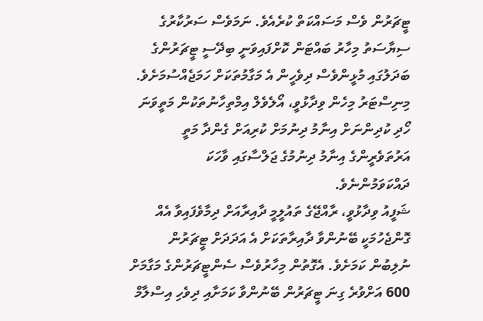ޓީޗަރުން ވެސް މަސައްކަތް ކުރެއެވެ. ނަމަވެސް ސަރުކާރުގެ ސިޔާސަތު މިހާރު ބައްޓަން ކޮށްފައިވަނީ ބިދޭސީ ޓީޗަރުންގެ ބަދަލުގައި މުޅީންވެސް ދިވެހީން އެ މަގާމުތަކަށް ހަމަޖެއްސުމަށެވެ.
މިނިސްޓަރު މިހެން ވިދާޅުވީ، އޯލެވެލް އިމްތިހާނުތަކުން މަތީވަނަ ހޯދި ކުދިންނަށް އިނާމު ދިނުމަށް ކުރިއަށް ގެންދާ މަތީ އަރުތަވެރީންގެ އިނާމު ދިނުމުގެ ޖަލްސާގައި ވާހަކަ ދައްކަވަމުންނެވެ.
ޝަފީއު ވިދާޅުވީ، ރާއްޖޭގެ ތައުލީމީ ދާއިރާއަށް ދިމާވެފައިވާ އެއް ގޮންޖެހުމަކީ ބޭނުންވާ ދާއިރާތަކަށް އެ އަދަދަށް ޓީޗަރުން ނުލިބުން ކަމަށެވެ. އެގޮތުން މިހާރުވެސް ސެންޓީޗަރުންގެ މަގާމަށް 600 އަށްވުރެ ގިނަ ޓީޗަރުން ބޭނުންވާ ކަމަށާއި ދިވެހި އިސްލާމް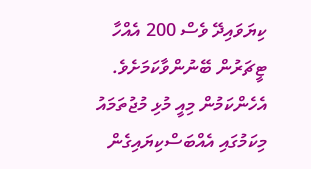ކިޔަވައިދޭ ވެސް 200 އެއްހާ ޓީޗަރުން ބޭނުންވާކަމަށެވެ.
އެހެންކަމުން މިއީ މުޅި މުޖުތަމައު މިކަމުގައި އެއްބަސްކިޔައިގެން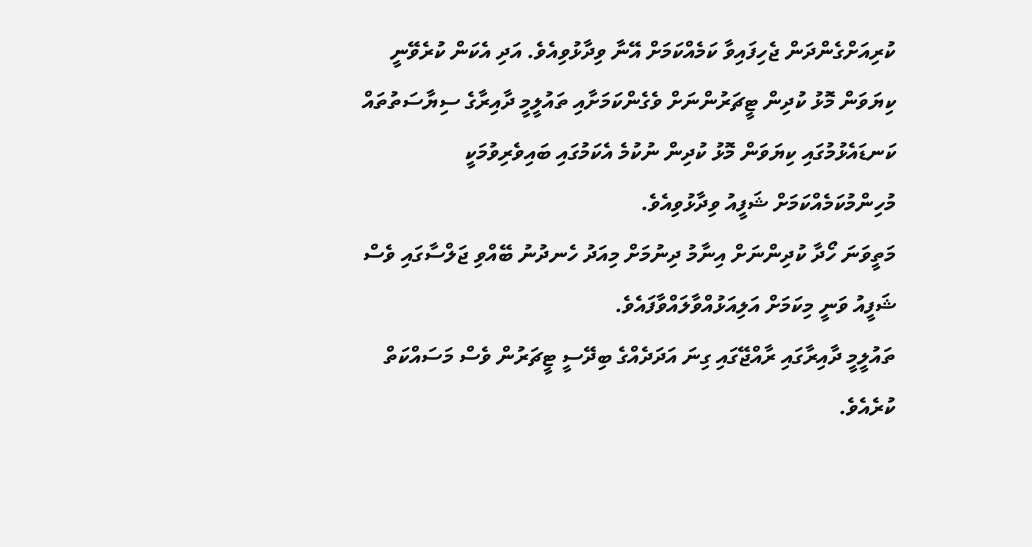ކުރިއަށްގެންދަން ޖެހިފައިވާ ކަމެއްކަމަށް އޭނާ ވިދާޅުވިއެވެ. އަދި އެކަން ކުރެވޭނީ ކިޔަވަން މޮޅު ކުދިން ޓީޗަރުންނަށް ވެގެންކަމަށާއި ތައުލީމީ ދާއިރާގެ ސިޔާސަތުތައް ކަނޑައެޅުމުގައި ކިޔަވަން މޮޅު ކުދިން ނުކުމެ އެކަމުގައި ބައިވެރިވުމަކީ މުހިންމުކަމެއްކަމަށް ޝަފީއު ވިދާޅުވިއެވެ.
މަތީވަނަ ހޯދާ ކުދިންނަށް އިނާމު ދިނުމަށް މިއަދު ހެނދުނު ބޭއްވި ޖަލްސާގައި ވެސް ޝަފީއު ވަނީ މިކަމަށް އަލިއަޅުއްވާލައްވާފައެވެ.
ތައުލީމީ ދާއިރާގައި ރާއްޖޭގައި ގިނަ އަދަދެއްގެ ބިދޭސީ ޓީޗަރުން ވެސް މަސައްކަތް ކުރެއެވެ.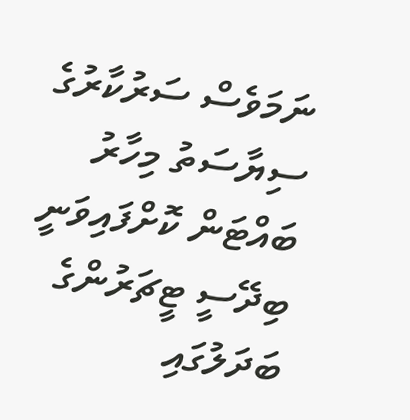ނަމަވެސް ސަރުކާރުގެ ސިޔާސަތު މިހާރު ބައްޓަން ކޮށްފައިވަނީ ބިދޭސީ ޓީޗަރުންގެ ބަދަލުގައި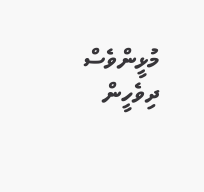މުޅީންވެސް ދިވެހީން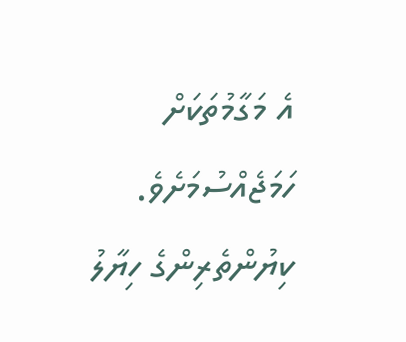އެ މަގާމުތަކަށް ހަމަޖެއްސުމަށެވެ.
ކިޔުންތެރިންގެ ހިޔާލު